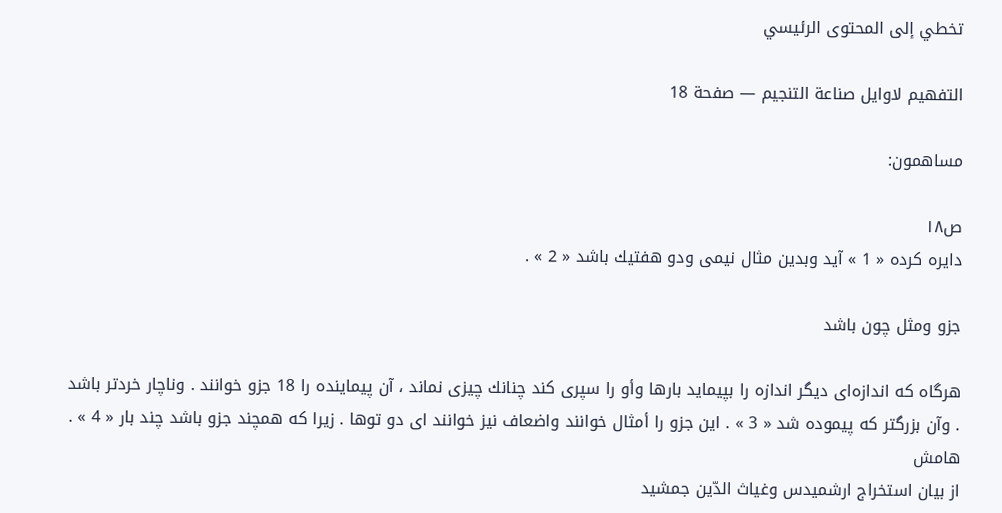تخطي إلى المحتوى الرئيسي

التفهيم لاوايل صناعة التنجيم — صفحة 18

مساهمون:

ص١٨
دايره كرده « 1 » آيد وبدين مثال نيمى ودو هفتيك باشد « 2 » .

جزو ومثل چون باشد

هرگاه كه اندازه‌اى ديگر اندازه را بپيمايد بارها وأو را سپرى كند چنانك چيزى نماند ، آن پيماينده را 18 جزو خوانند . وناچار خردتر باشد . وآن بزرگتر كه پيموده شد « 3 » . اين جزو را أمثال خوانند واضعاف نيز خوانند اى دو توها . زيرا كه همچند جزو باشد چند بار « 4 » .
هامش
از بيان استخراج ارشميدس وغياث الدّين جمشيد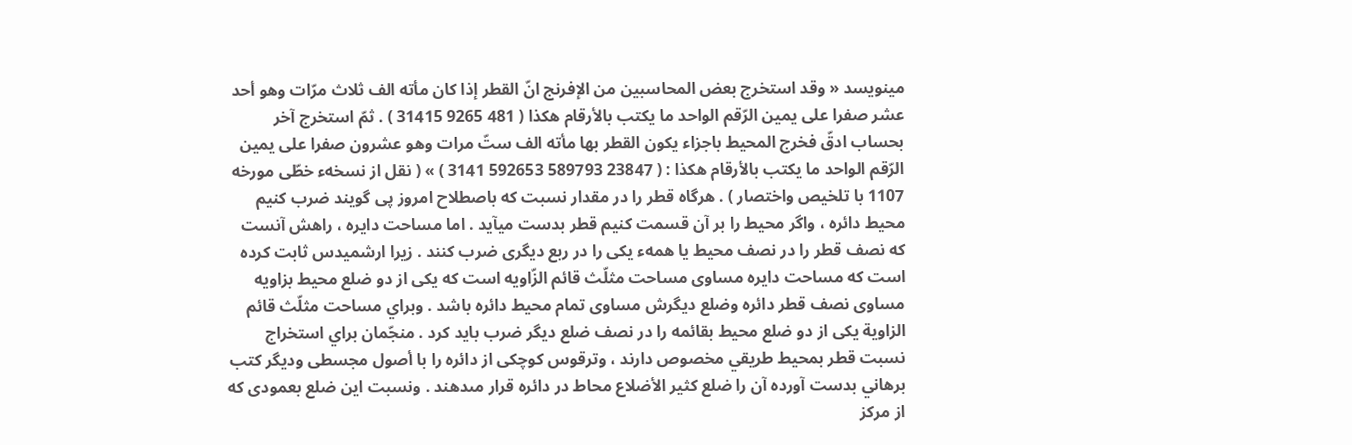مينويسد « وقد استخرج بعض المحاسبين من الإفرنج انّ القطر إذا كان مأته الف ثلاث مرّات وهو أحد عشر صفرا على يمين الرّقم الواحد ما يكتب بالأرقام هكذا ( 481 9265 31415 ) . ثمّ استخرج آخر بحساب ادقّ فخرج المحيط باجزاء يكون القطر بها مأته الف ستّ مرات وهو عشرون صفرا على يمين الرّقم الواحد ما يكتب بالأرقام هكذا : ( 23847 589793 592653 3141 ) » ( نقل از نسخهء خطّى مورخه 1107 با تلخيص واختصار ) . هرگاه قطر را در مقدار نسبت كه باصطلاح امروز پى گويند ضرب كنيم محيط دائره ، واگر محيط را بر آن قسمت كنيم قطر بدست ميآيد . اما مساحت دايره ، راهش آنست كه نصف قطر را در نصف محيط يا همهء يكى را در ربع ديگرى ضرب كنند . زيرا ارشميدس ثابت كرده است كه مساحت دايره مساوى مساحت مثلّث قائم الزّاويه است كه يكى از دو ضلع محيط بزاويه مساوى نصف قطر دائره وضلع ديگرش مساوى تمام محيط دائره باشد . وبراي مساحت مثلّث قائم الزاوية يكى از دو ضلع محيط بقائمه را در نصف ضلع ديگر ضرب بايد كرد . منجّمان براي استخراج نسبت قطر بمحيط طريقي مخصوص دارند ، وترقوس كوچكى از دائره را با أصول مجسطى وديگر كتب برهاني بدست آورده آن را ضلع كثير الأضلاع محاط در دائره قرار مىدهند . ونسبت اين ضلع بعمودى كه از مركز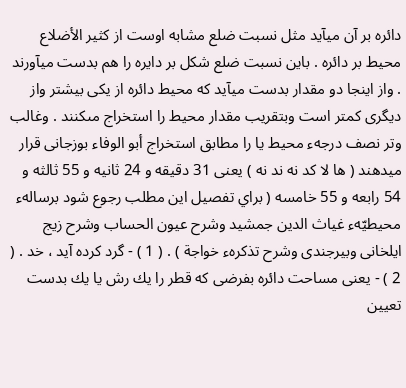دائره بر آن ميآيد مثل نسبت ضلع مشابه اوست از كثير الأضلاع محيط بر دائره . باين نسبت ضلع شكل بر دايره را هم بدست ميآورند . واز اينجا دو مقدار بدست ميآيد كه محيط دائره از يكى بيشتر واز ديگرى كمتر است وبتقريب مقدار محيط را استخراج مىكنند . وغالب وتر نصف درجهء محيط يا را مطابق استخراج أبو الوفاء بوزجانى قرار ميدهند ( ها لا كد نه ند نه ) يعنى 31 دقيقه و 24 ثانيه و 55 ثالثه و 54 رابعه و 55 خامسه ( براي تفصيل اين مطلب رجوع شود برسالهء محيطيّهء غياث الدين جمشيد وشرح عيون الحساب وشرح زيج ايلخانى وبيرجندى وشرح تذكرهء خواجة ) . ( 1 ) - گرد كرده آيد ، خد . ( 2 ) - يعنى مساحت دائره بفرضى كه قطر را يك رش يا يك بدست تعيين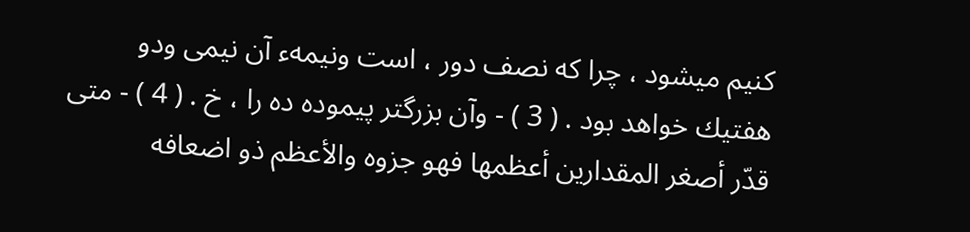كنيم ميشود ، چرا كه نصف دور ، است ونيمهء آن نيمى ودو هفتيك خواهد بود . ( 3 ) - وآن بزرگتر پيموده ده را ، خ . ( 4 ) - متى قدّر أصغر المقدارين أعظمها فهو جزوه والأعظم ذو اضعافه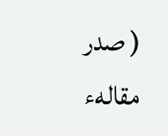( صدر مقالهء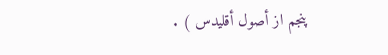پنجم از أصول أقليدس ) .